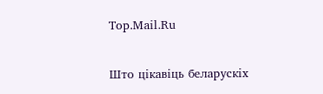Top.Mail.Ru

Што цікавіць беларускіх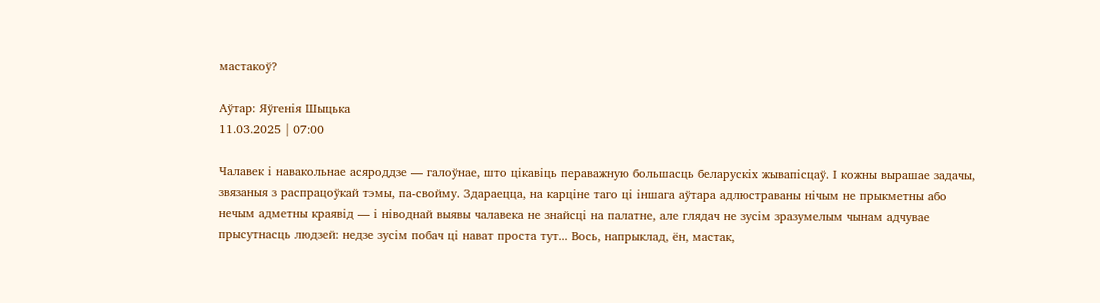мастакоў?

Аўтар: Яўгенія Шыцька
11.03.2025 | 07:00

Чалавек і навакольнае асяроддзе — галоўнае, што цікавіць пераважную большасць беларускіх жывапісцаў. І кожны вырашае задачы, звязаныя з распрацоўкай тэмы, па-свойму. Здараецца, на карціне таго ці іншага аўтара адлюстраваны нічым не прыкметны або нечым адметны краявід — і ніводнай выявы чалавека не знайсці на палатне, але глядач не зусім зразумелым чынам адчувае прысутнасць людзей: недзе зусім побач ці нават проста тут... Вось, напрыклад, ён, мастак,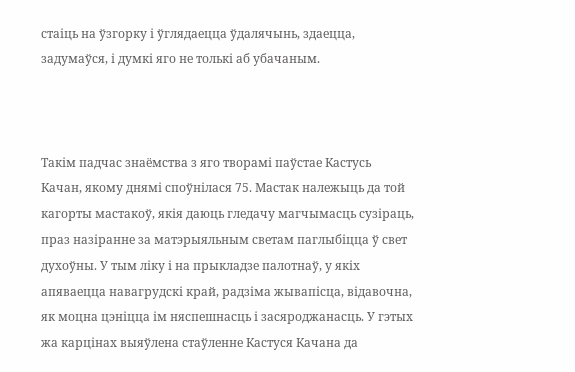стаіць на ўзгорку і ўглядаецца ўдалячынь, здаецца, задумаўся, і думкі яго не толькі аб убачаным.



Такім падчас знаёмства з яго творамі паўстае Кастусь Качан, якому днямі споўнілася 75. Мастак належыць да той кагорты мастакоў, якія даюць гледачу магчымасць сузіраць, праз назіранне за матэрыяльным светам паглыбіцца ў свет духоўны. У тым ліку і на прыкладзе палотнаў, у якіх апяваецца навагрудскі край, радзіма жывапісца, відавочна, як моцна цэніцца ім няспешнасць і засяроджанасць. У гэтых жа карцінах выяўлена стаўленне Кастуся Качана да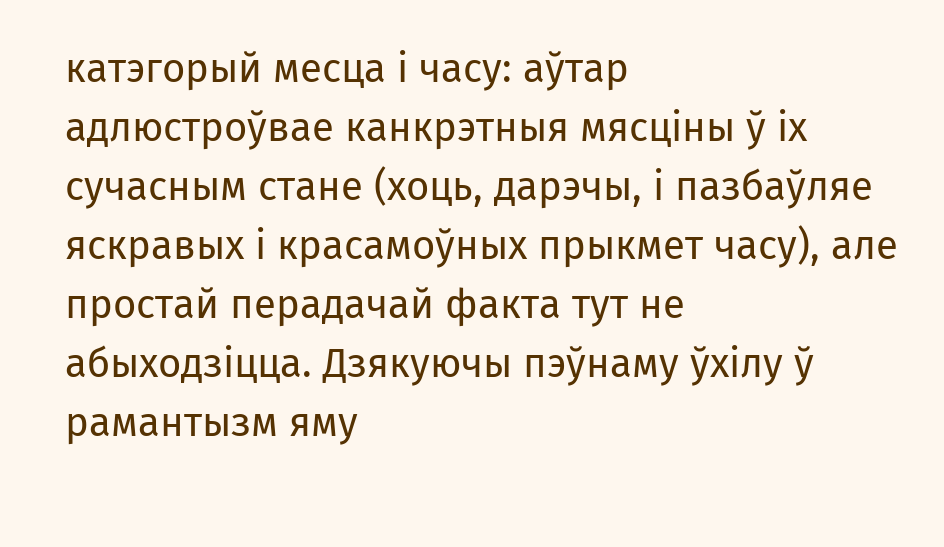катэгорый месца і часу: аўтар адлюстроўвае канкрэтныя мясціны ў іх сучасным стане (хоць, дарэчы, і пазбаўляе яскравых і красамоўных прыкмет часу), але простай перадачай факта тут не абыходзіцца. Дзякуючы пэўнаму ўхілу ў рамантызм яму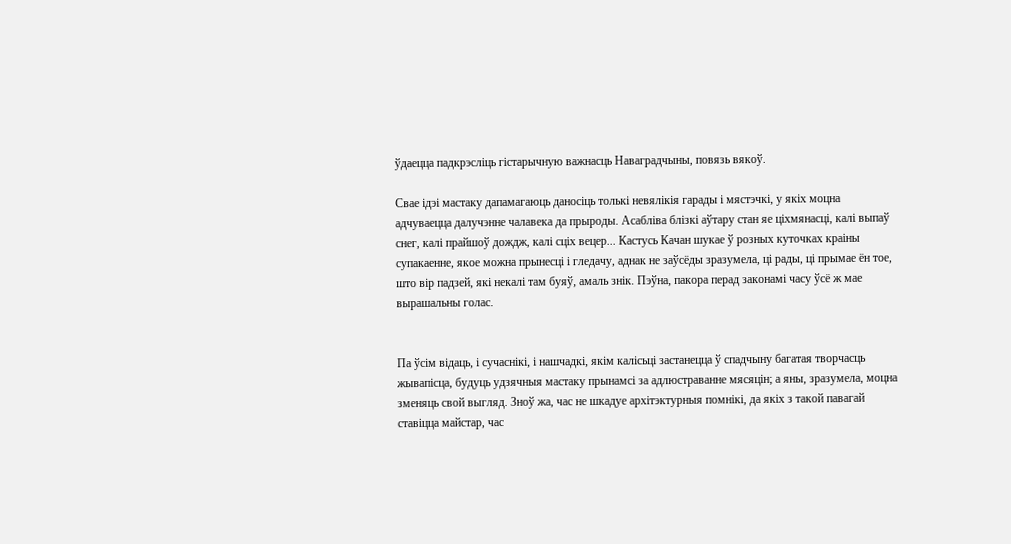ўдаецца падкрэсліць гістарычную важнасць Наваградчыны, повязь вякоў.

Свае ідэі мастаку дапамагаюць даносіць толькі невялікія гарады і мястэчкі, у якіх моцна адчуваецца далучэнне чалавека да прыроды. Асабліва блізкі аўтару стан яе ціхмянасці, калі выпаў снег, калі прайшоў дождж, калі сціх вецер... Кастусь Качан шукае ў розных куточках краіны супакаенне, якое можна прынесці і гледачу, аднак не заўсёды зразумела, ці рады, ці прымае ён тое, што вір падзей, які некалі там буяў, амаль знік. Пэўна, пакора перад законамі часу ўсё ж мае вырашальны голас.


Па ўсім відаць, і сучаснікі, і нашчадкі, якім калісьці застанецца ў спадчыну багатая творчасць жывапісца, будуць удзячныя мастаку прынамсі за адлюстраванне мясяцін; а яны, зразумела, моцна зменяць свой выгляд. Зноў жа, час не шкадуе архітэктурныя помнікі, да якіх з такой павагай ставіцца майстар, час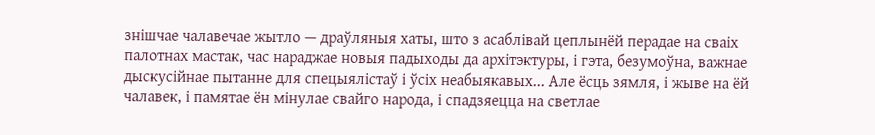знішчае чалавечае жытло — драўляныя хаты, што з асаблівай цеплынёй перадае на сваіх палотнах мастак, час нараджае новыя падыходы да архітэктуры, і гэта, безумоўна, важнае дыскусійнае пытанне для спецыялістаў і ўсіх неабыякавых... Але ёсць зямля, і жыве на ёй чалавек, і памятае ён мінулае свайго народа, і спадзяецца на светлае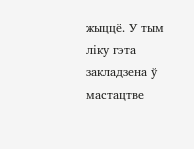жыццё. У тым ліку гэта закладзена ў мастацтве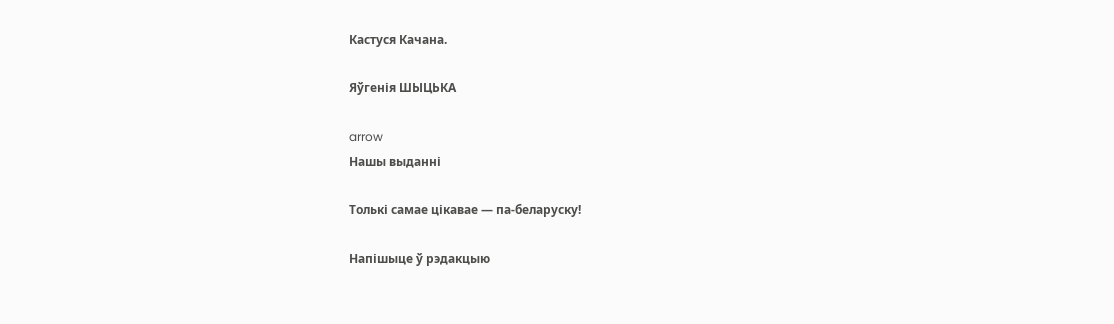Кастуся Качана.

Яўгенія ШЫЦЬКА

arrow
Нашы выданні

Толькі самае цікавае — па-беларуску!

Напішыце ў рэдакцыю